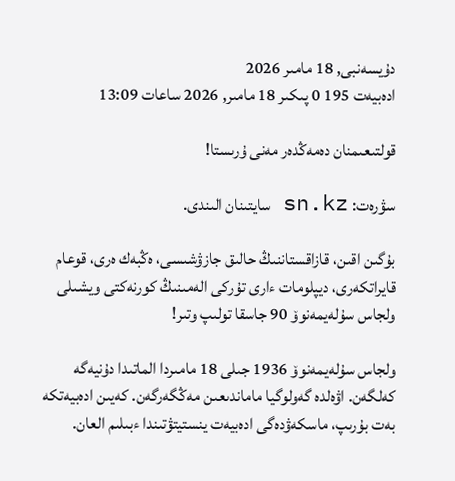دۇيسەنبى, 18 مامىر 2026
ادەبيەت 195 0 پىكىر 18 مامىر, 2026 ساعات 13:09

قولتىعىمنان دەمەڭدەر مەنى ۇرىستا!

سۋرەت: sn.kz سايتىنان الىندى.

بۇگىن اقىن، قازاقستاننىڭ حالىق جازۋشىسى، ەڭبەك ەرى، قوعام قايراتكەرى، ديپلومات ءارى تۇركى الەمىنىڭ كورنەكتى ويشىلى ولجاس سۇلەيمەنوۆ 90 جاسقا تولىپ وتىر!

ولجاس سۇلەيمەنوۆ 1936 جىلى 18 مامىردا الماتىدا دۇنيەگە كەلگەن. اۋەلدە گەولوگيا ماماندىعىن مەڭگەرگەن. كەيىن ادەبيەتكە بەت بۇرىپ، ماسكەۋدەگى ادەبيەت ينستيتۋتىندا ءبىلىم العان.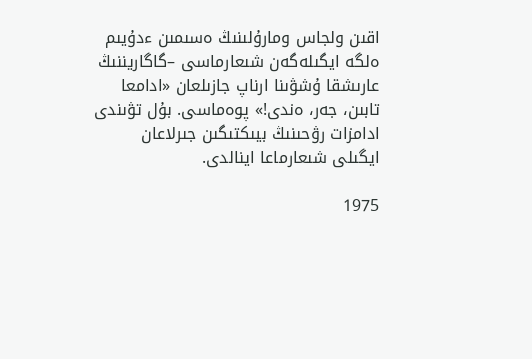اقىن ولجاس ومارۇلىنىڭ ەسىمىن ءدۇيىم ەلگە ايگىلەگەن شىعارماسى –گاگاريننىڭ عارىشقا ۇشۋىنا ارناپ جازىلعان «ادامعا تابىن، جەر، ەندى!» پوەماسى. بۇل تۋىندى ادامزات رۋحىنىڭ بيىكتىگىن جىرلاعان ايگىلى شىعارماعا اينالدى.

1975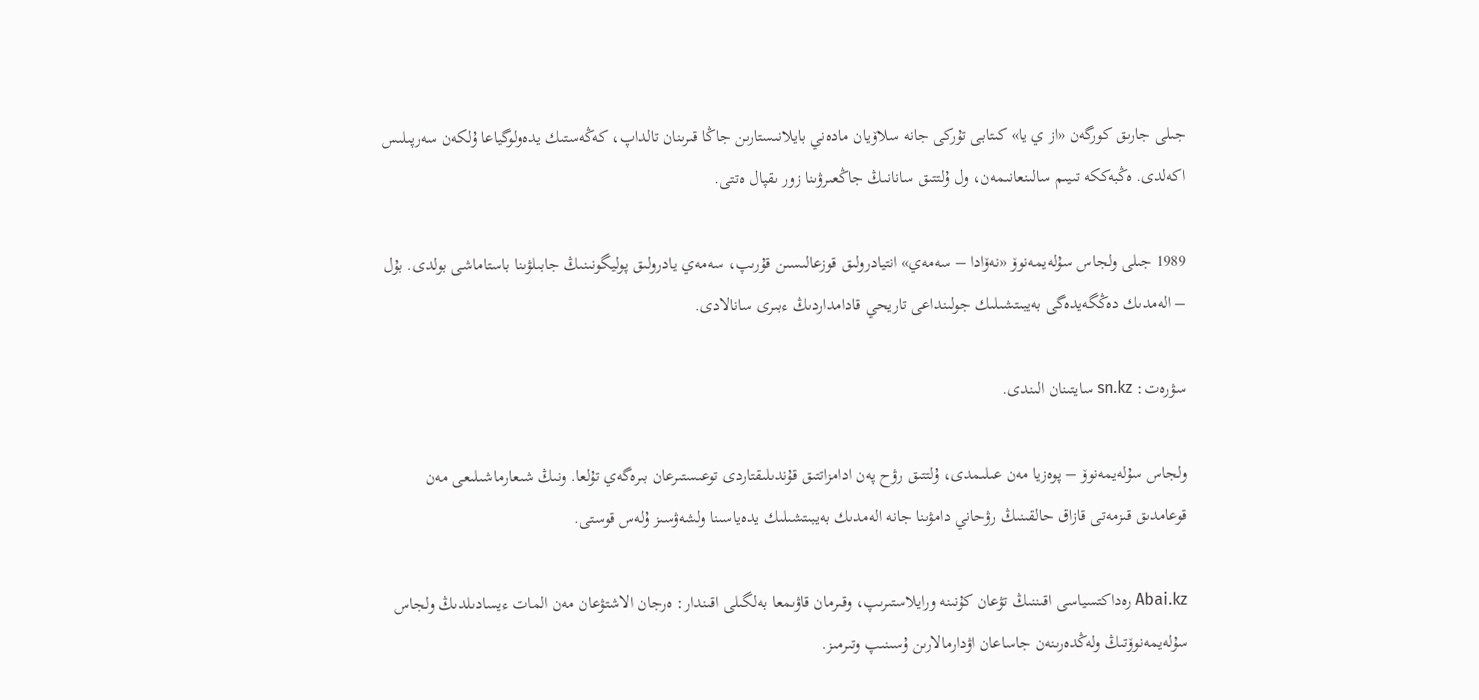جىلى جارىق كورگەن «از ي يا» كىتابى تۇركى جانە سلاۆيان مادەني بايلانىستارىن جاڭا قىرىنان تالداپ، كەڭەستىك يدەولوگياعا ۇلكەن سەرپىلىس اكەلدى. ەڭبەككە تىيىم سالىنعانىمەن، ول ۇلتتىق سانانىڭ جاڭعىرۋىنا زور ىقپال ەتتى.

1989 جىلى ولجاس سۇلەيمەنوۆ «نەۆادا – سەمەي» انتيادرولىق قوزعالىسىن قۇرىپ، سەمەي يادرولىق پوليگونىنىڭ جابىلۋىنا باستاماشى بولدى. بۇل – الەمدىك دەڭگەيدەگى بەيبىتشىلىك جولىنداعى تاريحي قادامداردىڭ ءبىرى سانالادى.

سۋرەت: sn.kz سايتىنان الىندى.

ولجاس سۇلەيمەنوۆ – پوەزيا مەن عىلىمدى، ۇلتتىق رۋح پەن ادامزاتتىق قۇندىلىقتاردى توعىستىرعان بىرەگەي تۇلعا. ونىڭ شىعارماشىلىعى مەن قوعامدىق قىزمەتى قازاق حالقىنىڭ رۋحاني دامۋىنا جانە الەمدىك بەيبىتشىلىك يدەياسىنا ولشەۋسىز ۇلەس قوستى.

Abai.kz رەداكتسياسى اقىننىڭ تۋعان كۇنىنە ورايلاستىرىپ، وقىرمان قاۋىمعا بەلگىلى اقىندار: ەرجان الاشتۋعان مەن المات ءيسادىلدىڭ ولجاس سۇلەيمەنوۆتىڭ ولەڭدەرىنەن جاساعان اۋدارمالارىن ۇسىنىپ وتىرمىز.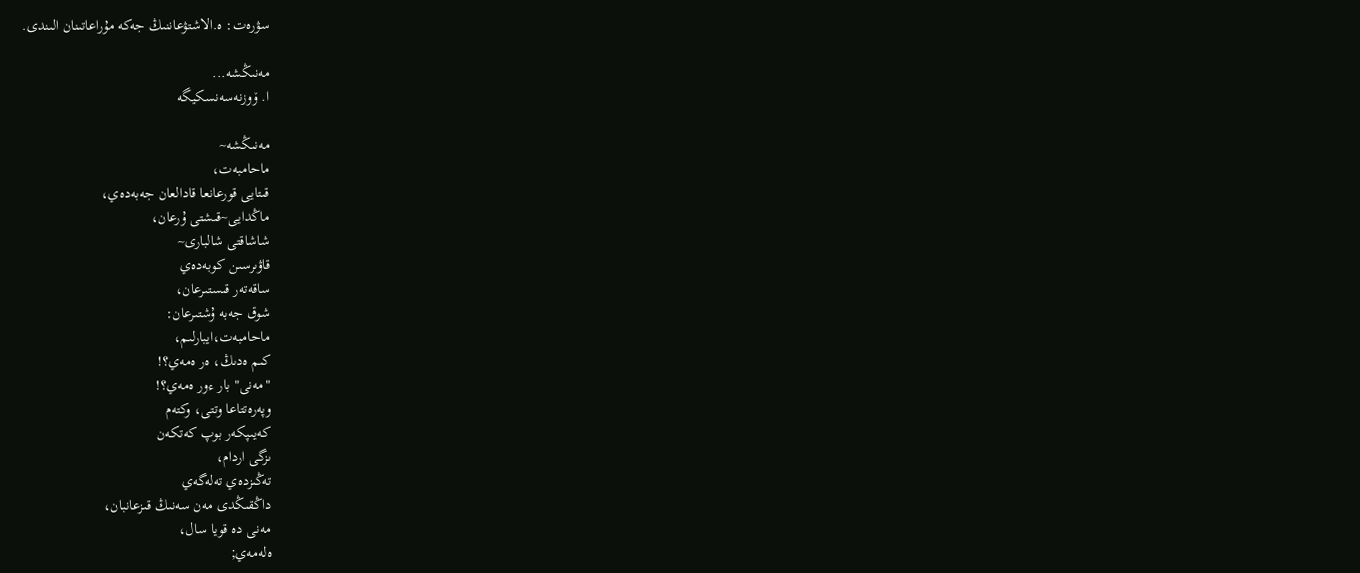سۋرەت: ە.الاشتۋعاننىڭ جەكە مۇراعاتىنان الىندى.

مەنىڭشە...
ا. ۆوزنەسەنسكيگە

مەنىڭشە~
ماحامبەت،
قىتايى قورعانعا قادالعان جەبەدەي،
ماڭدايى~قىشتى ۇرعان،
شاشاقتى شالبارى~
قاۋىرسىن كوبەدەي
ساقەتەر قىستىرعان،
شوق جەبە ۇشتىرعان:
ماحامبەت،ايبارلىم،
كىم ەدىڭ، ەر ەمەي؟!
"مەنى" بار ءور ەمەي؟!
وپەرەتتاعا وتتى، وكتەم
كەيىپكەر بوپ كەتكەن
ىزگى اردام،
تەڭىزدەي تەلەگەي
داڭقىڭدى مەن سەنىڭ قىزعانبان،
مەنى دە قويا سال،
ەلەمەي;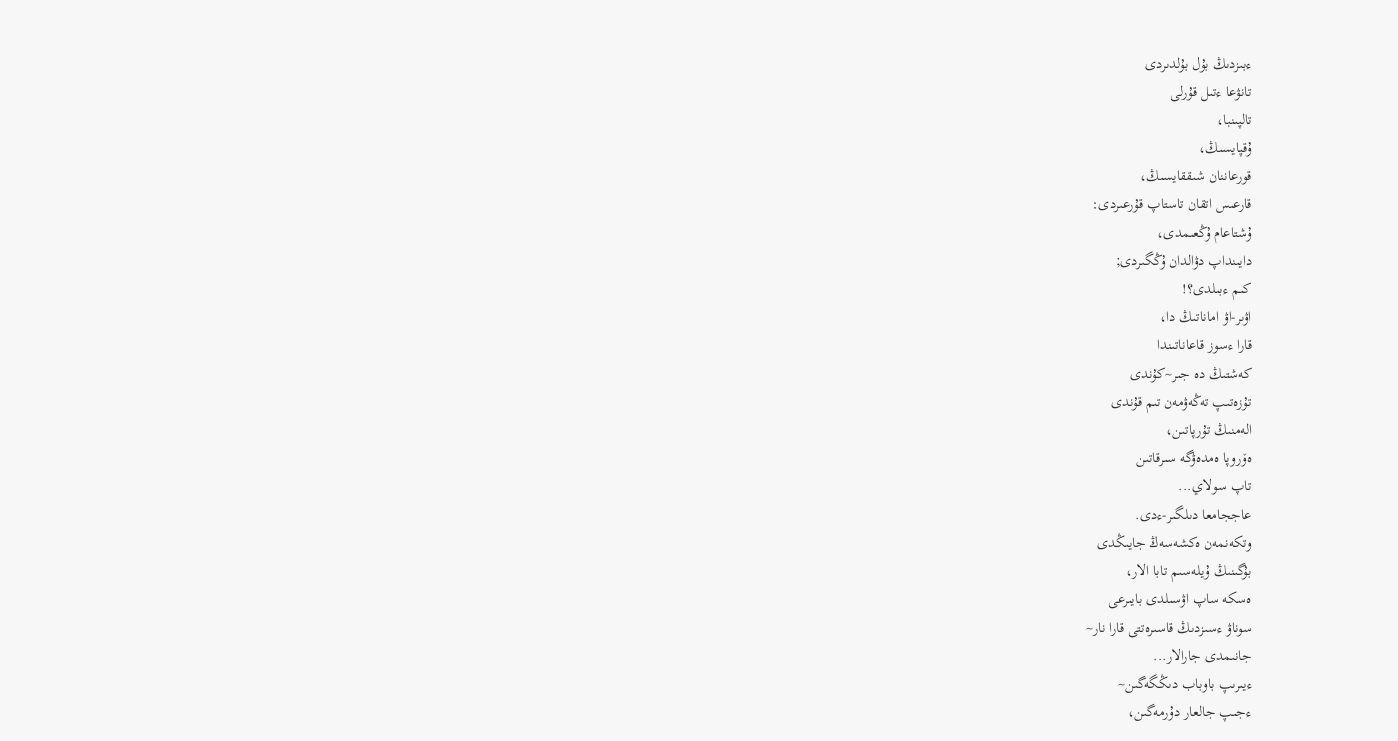ءبىزدىڭ بۇل بۇلدىردى
تانۋعا ءتىل قۇرلى
تالپىنبا،
ۇقپايسىڭ،
قورعاننان شىققايسىڭ،
قارعىس اتقان تاستاپ قۇرعىردى:
ۇشتاعام ۇڭعىمدى،
دايىنداپ دۋالدان ۇڭگىردى;
كىم ءبىلدى؟!
اۋىر-اۋ اماناتىڭ دا،
قارا ءسوز قاعاناتىندا
كەشتىڭ دە جىر~كۇندى
تۇزەتىپ تەڭەۋمەن تىم قۇندى
الەمنىڭ تۇرپاتىن،
ەۆروپا ەمدەۋگە سىرقاتىن
تاپ سولاي...
عاججامعا دىلگىر-ءدى.
وتكەنمەن ەكشەسەڭ جايىڭدى
بۇگىنىڭ ۇيلەسىم تابا الار،
ەسكە ساپ اۋسىلدى بايىرعى
سوناۋ ءسىزدىڭ قاسىرەتتى قارا نار~
جانىمدى جارالار...
ءيىرىپ باوباب دىڭگەگىن~
ءجىپ جالعار دۇرمەگىن،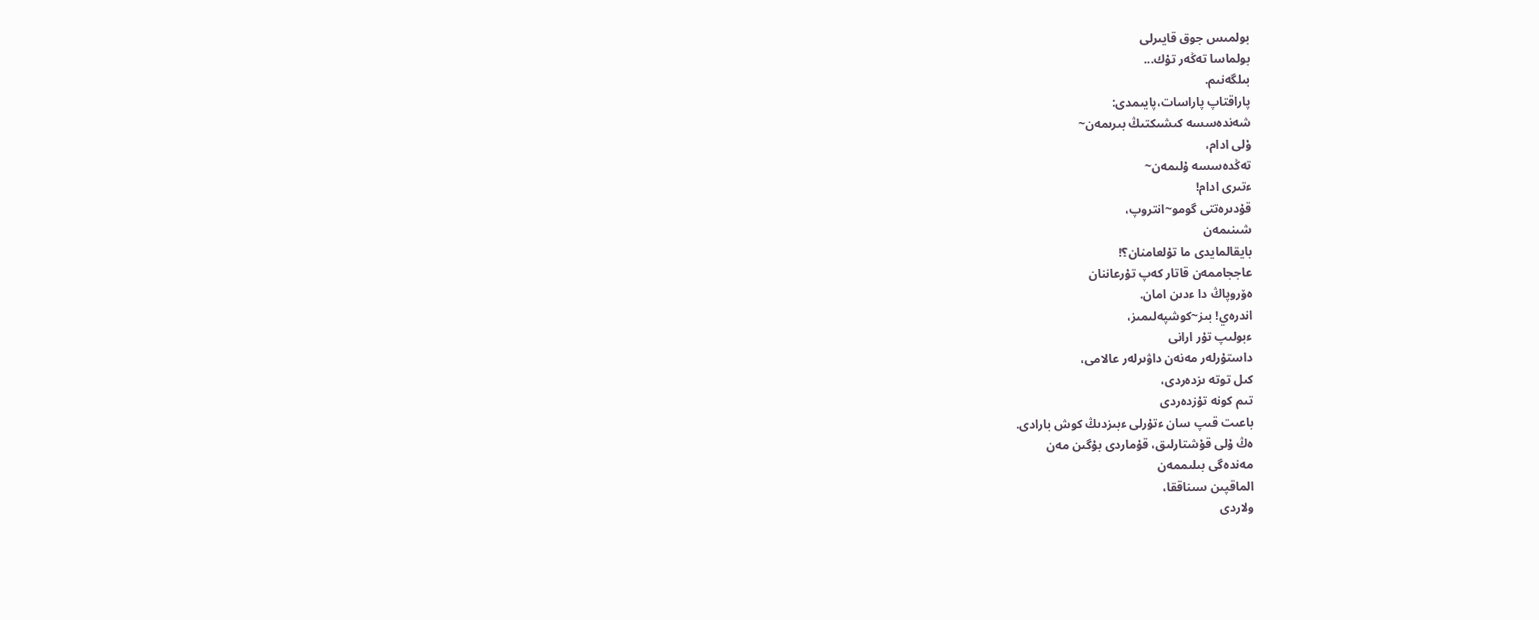بولمىس جوق قايىرلى
بولماسا تەڭەر تۇك...
بىلگەنىم.
پاراقتاپ پاراسات،پايىمدى:
شەندەسسە كىشىكتىڭ بىرىمەن~
ۇلى ادام،
تەڭدەسسە ۇلىمەن~
ءتىرى ادام!
قۇدىرەتتى گومو~انتروپ،
شىنىمەن
بايقالمايدى ما تۇلعامنان؟!
عاججاممەن قاتار كەپ تۇرعاننان
ەۆروپاڭ دا ءدىن امان.
اندرەي! بىز~كوشپەلىمىز،
ءبولىپ تۇر ارانى
داستۇرلەر مەنەن داۋىرلەر عالامى،
كىل توتە ىزدەردى،
تىم كونە تۇزدەردى
باعىت قىپ سان ءتۇرلى ءبىزدىڭ كوش بارادى.
ەڭ ۇلى قۇشتارلىق، قۇماردى بۇگىن مەن
مەندەگى بىلىممەن
الماقپىن سىناققا،
ولاردى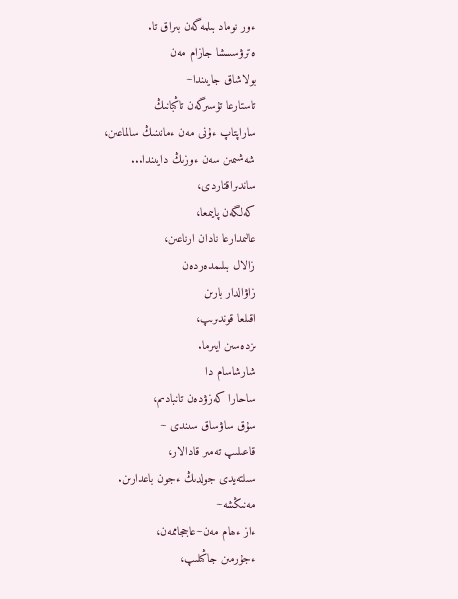ءور نوماد بىلمەگەن بىراق تا.
ەترۋسسشا جازام مەن
بولاشاق جايىندا~
تاستارعا تۇسىرگەن تاڭبانىڭ
ساراپتاپ ءۇنى مەن ءمانىنىڭ سالماعىن،
شەشىمىن سەن ءوزىڭ دايىندا...
ساندىراقتاردى،
كەلگەن پايىمعا،
عالىمدارعا نادان ارناعىن،
زالال بىلىمدەردەن
زاۋالدار بارىن
اقىلعا قوندىرىپ،
ىزدەسىن ايىرما.
شارشاسام دا
ساحارا كەزۋدەن تانبادىم،
سۇق ساۋساق سىندى ~
قاعىلىپ تەمىر قادالار،
سىلتەيدى جولدىڭ ءجون باعدارىن.
مەنىڭشە~
ءاز ءھام مەن~عاججاممەن،
ءجۇرمىن جاڭىلىپ،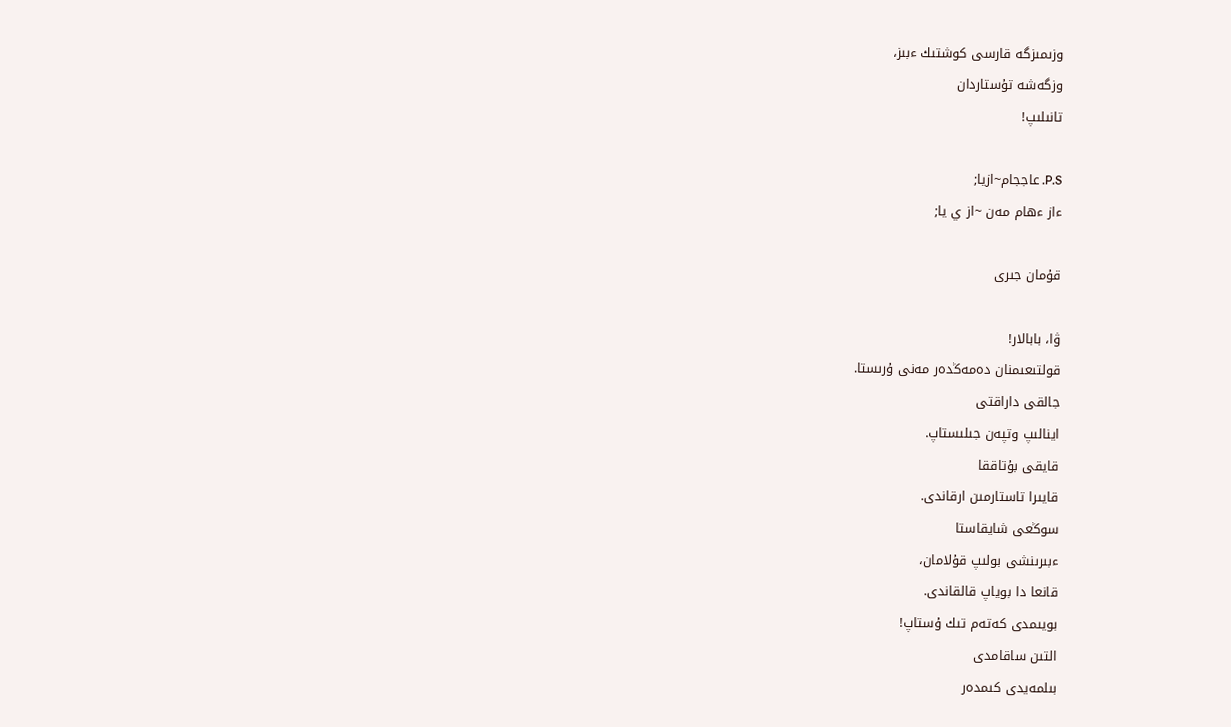وزىمىزگە قارسى كوشتىك ءبىز،
وزگەشە تۇستاردان
تانىلىپ!

P.S. عاججام~ازيا;
ءاز ءھام مەن ~از ي يا;

قۇمان جىرى

ۋا، بابالار!
قولتىعىمنان دەمەڭدەر مەنى ۇرىستا.
جالقى داراقتى
اينالىپ وتپەن جىلىستاپ.
قايقى بۇتاققا
قايىرا تاستارمىن ارقاندى.
سوڭعى شايقاستا
ءبىرىنشى بولىپ قۇلامان،
قانعا دا بوياپ قالقاندى.
بويىمدى كەتەم تىك ۇستاپ!
التىن ساقامدى
بىلمەيدى كىمدەر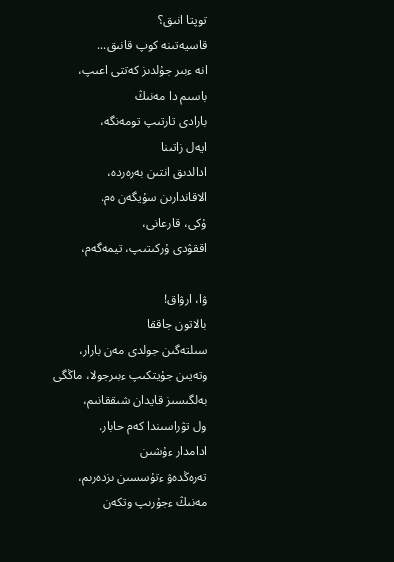توپتا انىق؟
قاسيەتىنە كوپ قانىق...
انە ءبىر جۇلدىز كەتتى اعىپ،
باسىم دا مەنىڭ
بارادى تارتىپ تومەنگە،
ايەل زاتىنا
ادالدىق انتىن بەرەردە،
الاقاندارىن سۇيگەن ەم.
ۇكى، قارعانى،
اققۋدى ۇركىتىپ، تيمەگەم،

ۋا، ارۋاق!
بالاتون جاققا
سىلتەگىن جولدى مەن بارار،
وتەيىن جۇيتكىپ ءبىرجولا، ماڭگى
بەلگىسىز قايدان شىققانىم،
ول تۋراسىندا كەم حابار.
ادامدار ءۇشىن
تەرەڭدەۋ ءتۇسسىن ىزدەرىم،
مەنىڭ ءجۇرىپ وتكەن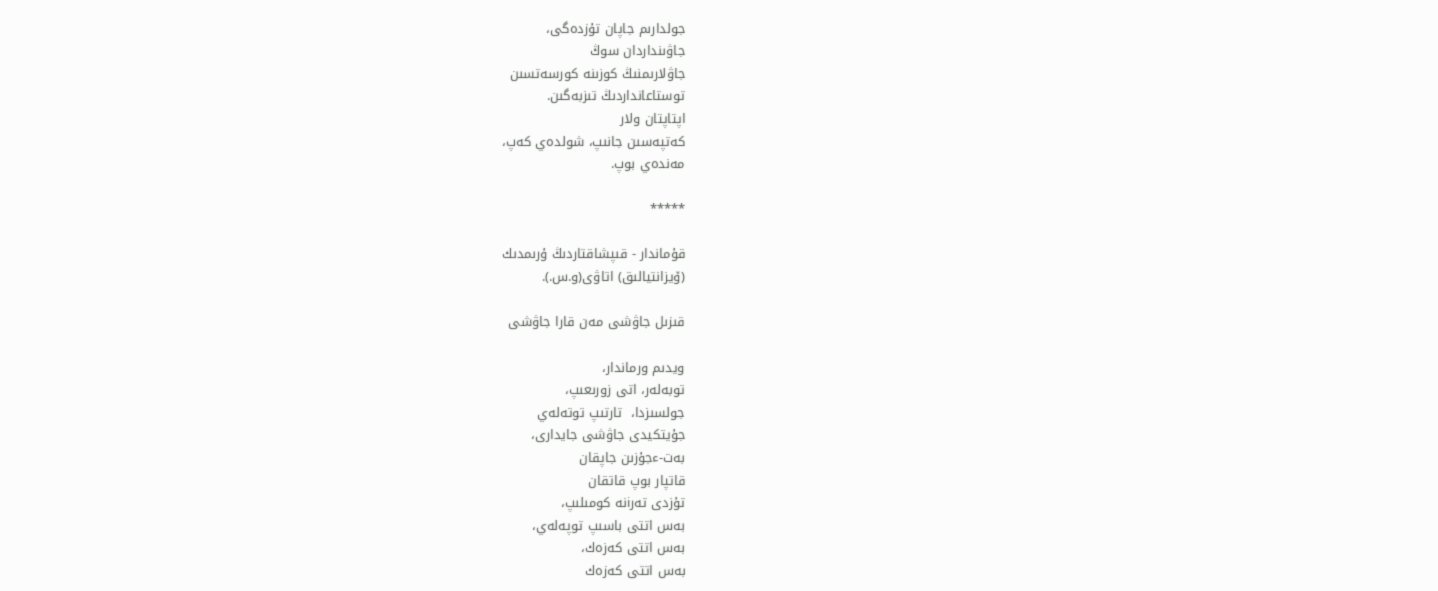جولدارىم جاپان تۇزدەگى،
جاۋىنداردان سوڭ
جاۋلارىمنىڭ كوزىنە كورسەتسىن
توستاعانداردىڭ تىزبەگىن.
اپتاپتان ولار
كەتپەسىن جانىپ، شولدەي كەپ،
مەندەي بوپ.

*****

قۇماندار - قىپشاقتاردىڭ ۇرىمدىك
(ۆيزانتيالىق) اتاۋى(و.س.).

قىزىل جاۋشى مەن قارا جاۋشى

ويدىم ورماندار،
توبەلەر، اتى زورىعىپ،
جولسىزدا،  تارتىپ توتەلەي
جۇيتكيدى جاۋشى جايدارى،
بەت-ءجۇزىن جاپقان
قاتپار بوپ قاتقان
تۇزدى تەرiنە كومىلىپ،
بەس اتتى باسىپ توپەلەي،
بەس اتتى كەزەك،
بەس اتتى كەزەك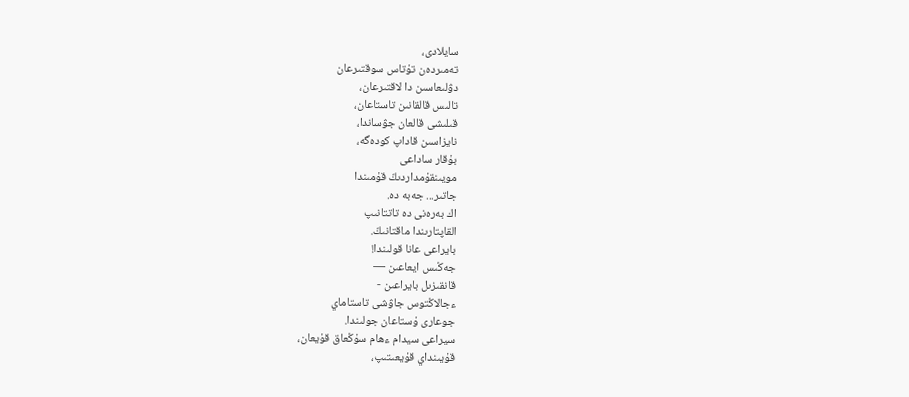سايلادى،
تەمىردەن تۇتاس سوقتىرعان
دۋلىعاسىن دا لاقتىرعان،
تالىس قالقانىن تاستاعان،
قىلىشى قالعان جۋساندا،
نايزاسىن قاداپ كودەگە،
بۇقار ساداعى
مويىنقۇمداردىڭ قۇمىندا
جاتىر... جەبە دە.
اك بەرەنى دە تاتتانىپ
القاپتارىندا ماقتانىڭ.
بايراعى عانا قولىندا!
جەڭىس ايعاعىن —
قانقىزىل بايراعىن -
ءجالاڭتوس جاۋشى تاستاماي
جوعارى ۇستاعان جولىندا.
سيراعى سيدام ءھام سۇڭعاق قۇيعان،
قۇيىنداي قۇيعىتىپ،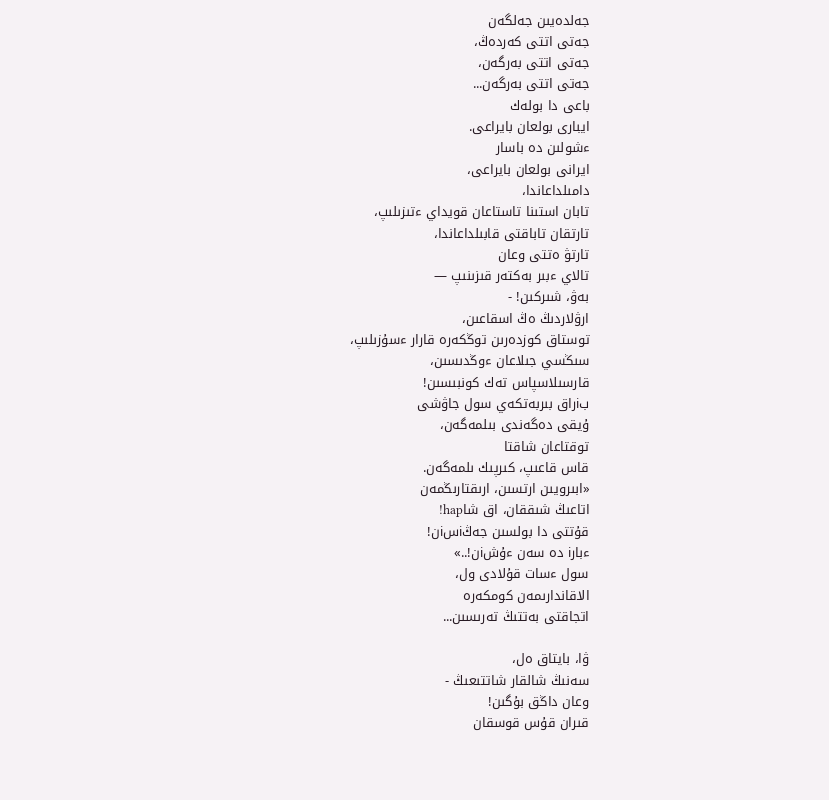جەلدەيىن جەلگەن
جەتى اتتى كەردەڭ،
جەتى اتتى بەرگەن،
جەتى اتتى بەرگەن...
باعى دا بولەك
ايبارى بولعان بايراعى.
ءشولىن دە باسار
ايرانى بولعان بايراعى،
دامىلداعاندا،
تابان استىنا تاستاعان قويداي ءتىزىلىپ،
تارتقان تاباقتى قابىلداعاندا،
تارتۋ ەتتى وعان
تالاي ءبىر بەكتەر قىزىنىپ —
بەۋ، شىركىن! -
ارۋلاردىڭ ەڭ اسقاعىن،
توستاق كوزدەرىن توڭكەرە قارار ءسۇزىلىپ،
سىڭسي جىلاعان ءوڭدىسىن،
قارسىلاسپاس تەك كونبىسىن!
بiراق بىربەتكەي سول جاۋشى
ۇيقى دەگەندى بىلمەگەن،
توقتاعان شاقتا
قاس قاعىپ، كىرپىك ىلمەگەن.
«ابىرويىن ارتسىن، ارىقتارىڭمەن
اتاعىڭ شىققان، اق شاhap!
قۇتتى دا بولسىن جەڭiسiن!
ءبارi دە سەن ءۇشiن!..»
سول ءسات قۇلادى ول،
الاقاندارىمەن كومكەرە
اتجاقتى بەتتىڭ تەرىسىن...

ۋا، بايتاق ەل،
سەنىڭ شالقار شاتتىعىڭ -
وعان داڭق بۇگىن!
قىران قۇس قوسقان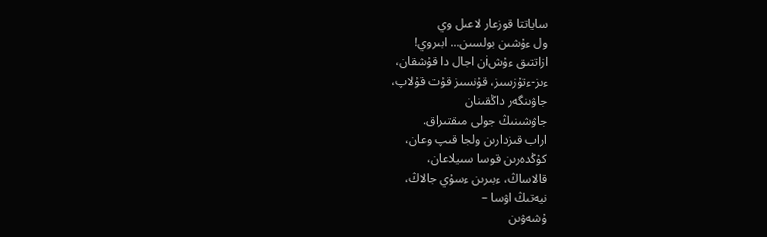ساياتتا قوزعار لاعىل وي
ول ءۇشىن بولسىن... ابىروي!
ازاتتىق ءۇشiن اجال دا قۇشقان،
ءىز-ءتۇزسىز، قۇنسىز قۇت قۇلاپ،
جاۋىنگەر داڭقىنان
جاۋشىنىڭ جولى مىقتىراق.
اراب قىزدارىن ولجا قىپ وعان،
كۇڭدەرىن قوسا سىيلاعان،
قالاساڭ، ءبىرىن ءسۇي جالاڭ،
نيەتىڭ اۋسا –
ۇشەۋىن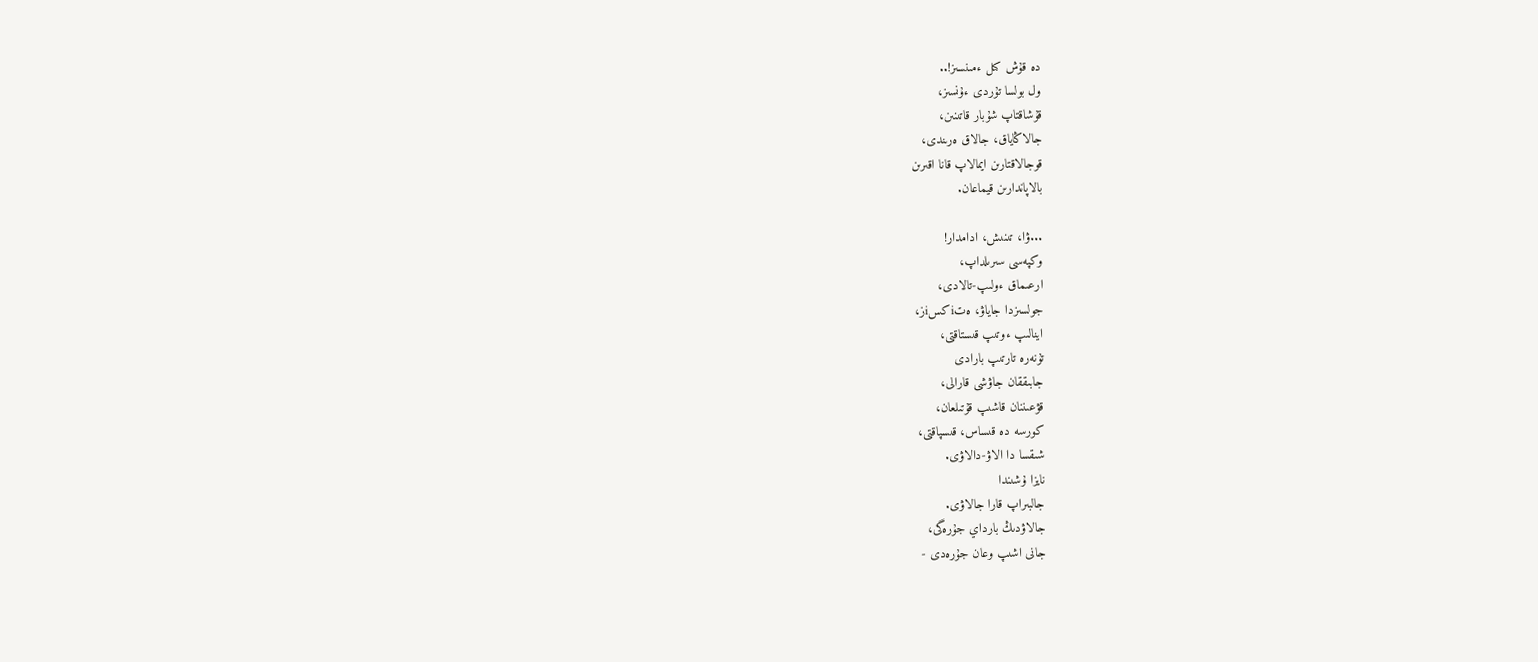دە قۇش كىل ءمىنسىز!..
ول بولسا تۇردى ءۇنسىز،
قۇشاقتاپ شۇبار قاتىنىن،
جالاڭاياق، جالاق ەرىندى،
قوجالاقتارىن ايمالاپ قانا اقىرىن
بالاپاندارىن قيماعان.

...ۋا، تىنىش، ادامدار!
وكپەسى سىرىلداپ،
ارعىماق ءولىپ-تالادى،
جولسىزدا جاياۋ، ەتiكسiز،
اينالىپ ءوتىپ قىستاقتى،
تۇنەرە تارتىپ بارادى
جابىققان جاۋشى قارالى،
قۋعىننان قاشىپ قۇتىلعان،
كورسە دە قىساس، قىسپاقتى،
شىقسا دا الاۋ-دالاۋى.
نايزا ۇشىندا
جالبىراپ قارا جالاۋى.
جالاۋدىڭ بارداي جۇرەگى،
جانى اشىپ وعان جۇرەدى -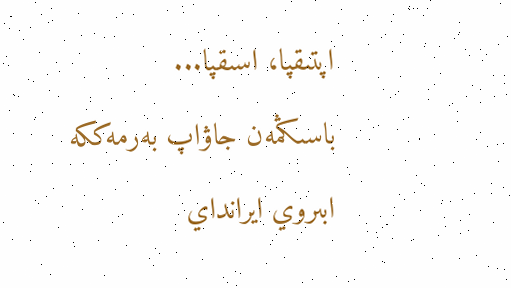اپتىقپا، اسىقپا...
باسىڭمەن جاۋاپ بەرمەككە
ابىروي ايرانداي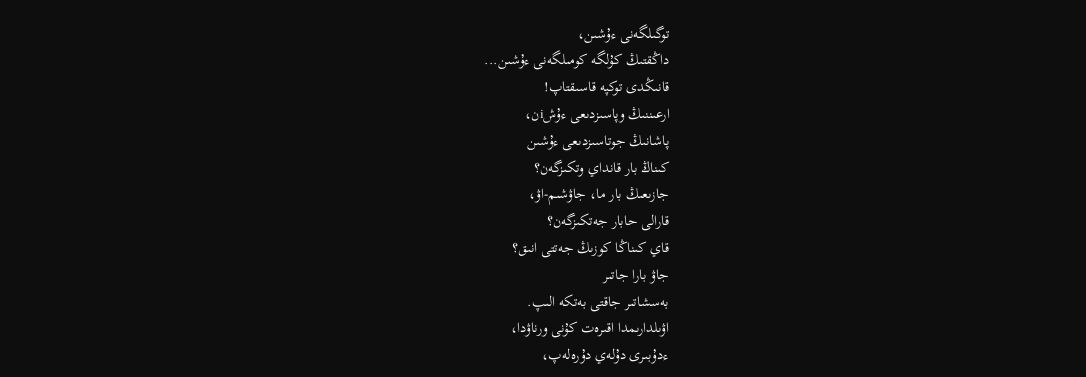توگىلگەنى ءۇشىن،
داڭقتىڭ كۇلگە كومىلگەنى ءۇشىن...
قانىڭدى توكپە قاسىقتاپ!
ارعىننىڭ وپاسىزدىعى ءۇشiن،
پاشانىڭ جوتاسىزدىعى ءۇشىن
كىناڭ بار قانداي وتكىزگەن؟
جازىعىڭ بار ما، جاۋشىم-اۋ،
قارالى حابار جەتكىزگەن؟
قاي كىناڭا كوزىڭ جەتتى انىق؟
جاۋ بارا جاتىر
بەسشاتىر جاقتى بەتكە الىپ.
اۋىلدارىمدا اقىرەت كۇنى ورناۋدا،
ءدۇبىرى دۇلەي دۇرەلەپ،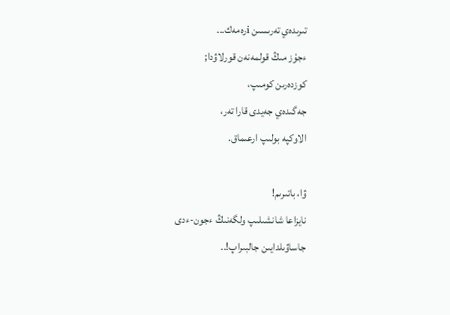تىرىدەي تەرىسىن iرەمەك...
ءجۇز مىڭ قولمەنەن قورلاۋدا;
كوزدەرىن كومىپ،
جەگىدەي جەيدى قارا تەر،
الاوكپە بولىپ ارعىماق.

ۋا، باتىرىم!
نايزاعا شانشىلىپ ولگەنىڭ ءجون-ءدى
جاساۋىلدايىن جالبىراپ!..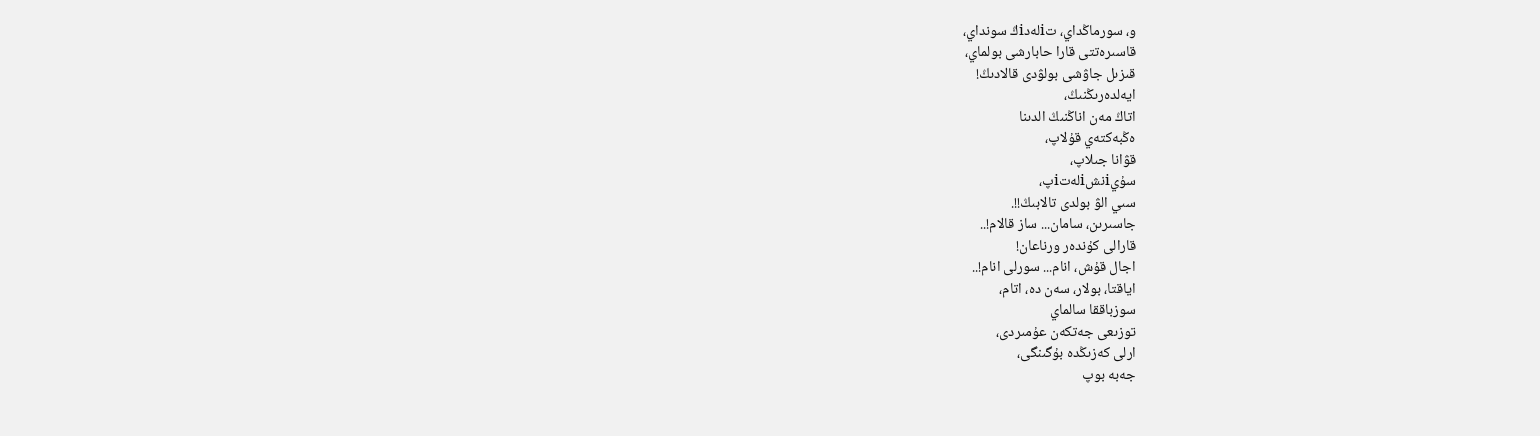و، سورماڭداي، تiلەدiڭ سونداي،
قاسىرەتتى قارا حابارشى بولماي،
قىزىل جاۋشى بولۋدى قالادىڭ!
ايەلدەرىڭنىڭ،
اتاڭ مەن اناڭنىڭ الدىنا
ەڭبەكتەي قۇلاپ،
قۋانا جىلاپ،
سۇيiنشiلەتiپ،
سىي الۋ بولدى تالابىڭ!!.
جاسىرىن، سامان... ساز قالام!..
قارالى كۇندەر ورناعان!
اجال قۇش، انام... سورلى انام!..
اياقتا، بولار، سەن دە، اتام،
سوزباققا سالماي
توزىعى جەتكەن عۇمىردى،
ارلى كەزىڭدە بۇگىنگى،
جەبە بوپ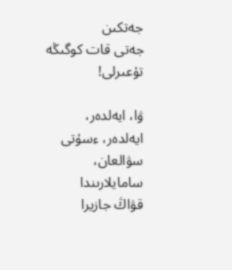جەتكىن
جەتى قات كوگىڭە تۇعىرلى!

ۋا، ايەلدەر،
ايەلدەر، ءسۇتى سۋالعان،
سامايلارىندا
قۋاڭ جازيرا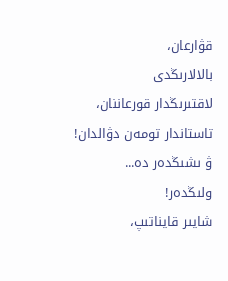قۋارعان،
بالالارىڭدى
لاقتىرىڭدار قورعاننان،
تاستاندار تومەن دۋالدان!
ۋ ىشىڭدەر دە...
ولىڭدەر!
شايىر قايناتىپ،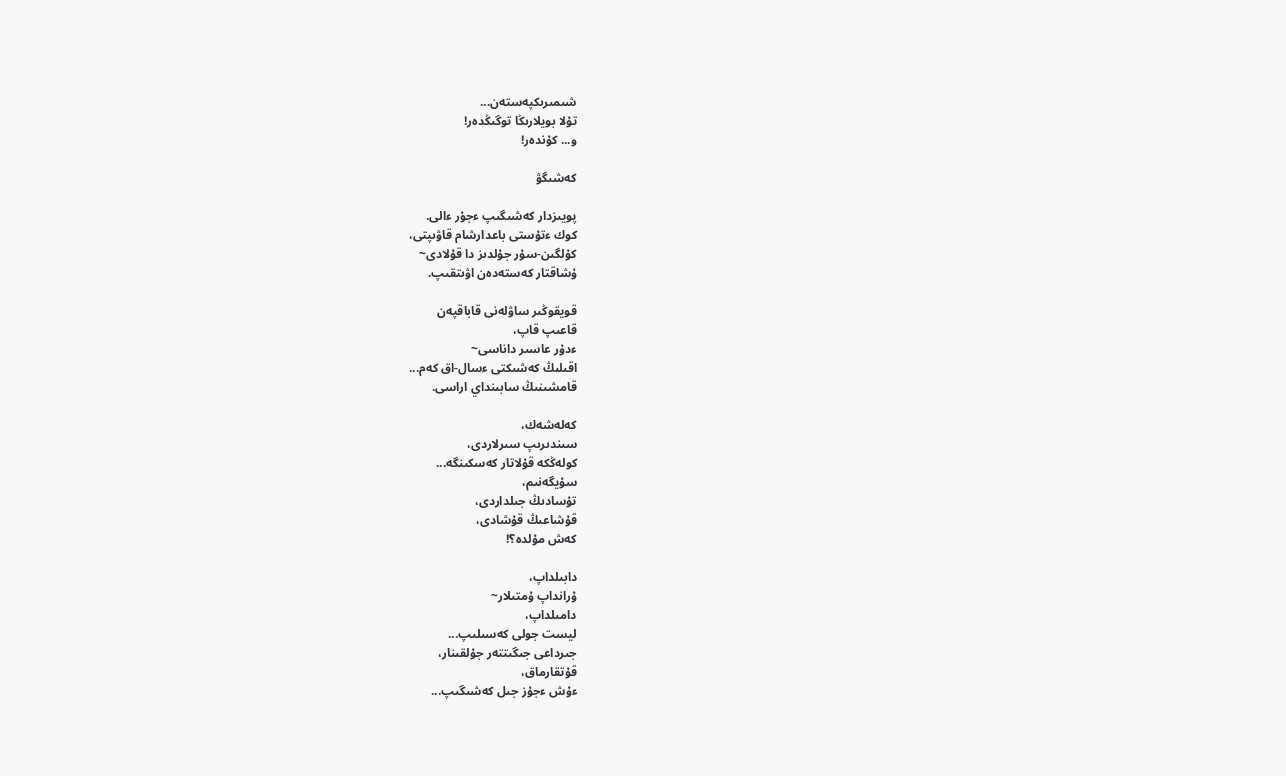شىمىرىكپەستەن...
تۇلا بويلارىڭا توگىڭدەر!
و... كۇندەر!

كەشىگۋ

پويىزدار كەشىگىپ ءجۇر ءالى.
كوك ءتۇستى باعدارشام قاۋىپتى،
كۇلگىن-سۇر جۇلدىز دا قۇلادى~
ۇشاقتار كەستەدەن اۋىتقىپ.

قويقوڭىر ساۋلەنى قاباقپەن
قاعىپ قاپ،
ءدۇر عاسىر داناسى~
اقىلىڭ كەشىكتى ءسال-اق كەم...
قامشىنىڭ سابىنداي اراسى.

كەلەشەك،
سىندىرىپ سىرلاردى،
كولەڭكە قۇلاتار كەسكىنگە...
سۇيگەنىم،
تۇسادىڭ جىلداردى،
قۇشاعىڭ قۇشادى،
كەش مۇلدە؟!

دابىلداپ،
ۇرانداپ ۇمتىلار~
دامىلداپ،
ليست جولى كەسىلىپ...
جىرداعى جىگىتتەر جۇلقىنار،
قۇتقارماق،
ءۇش ءجۇز جىل كەشىگىپ...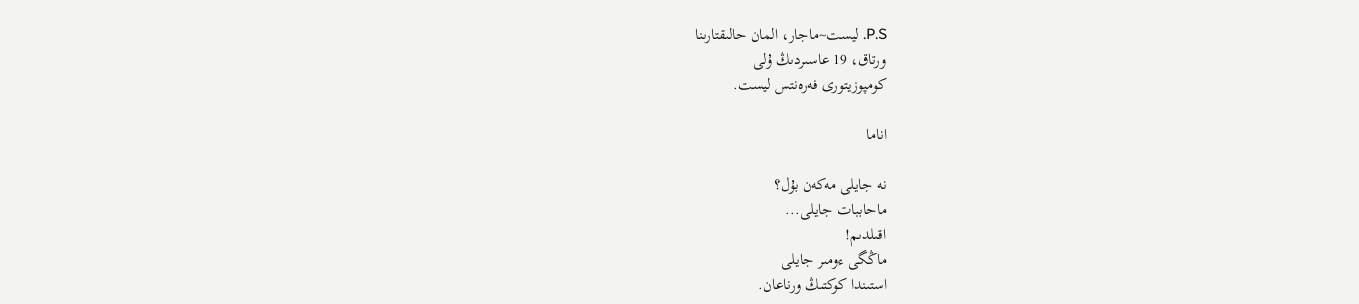P.S. ليست~ماجار، المان حالىقتارىنا
ورتاق، 19 عاسىردىڭ ۇلى
كومپوزيتورى فەرەنتس ليست.

اناما

نە جايلى مەكەن بۇل؟
ماحاببات جايلى...
اقىلدىم!
ماڭگى ءومىر جايلى
استىندا كوكتىڭ ورناعان.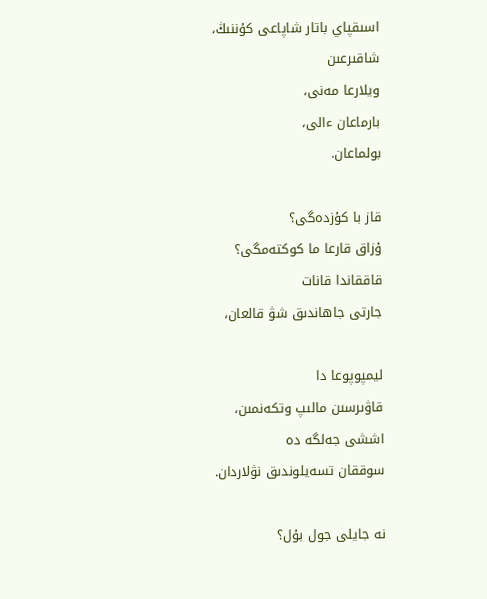اسىقپاي باتار شاپاعى كۇننىڭ،
شاقىرعىن
ويلارعا مەنى،
بارماعان ءالى،
بولماعان.

قاز با كۇزدەگى؟
ۇزاق قارعا ما كوكتەمگى؟
قاققاندا قانات
جارتى جاھاندىق شۋ قالعان،

ليمپوپوعا دا
قاۋىرسىن مالىپ وتكەنمىن،
اششى جەلگە دە
سوققان تسەيلوندىق نۋلاردان.

نە جايلى جول بۇل؟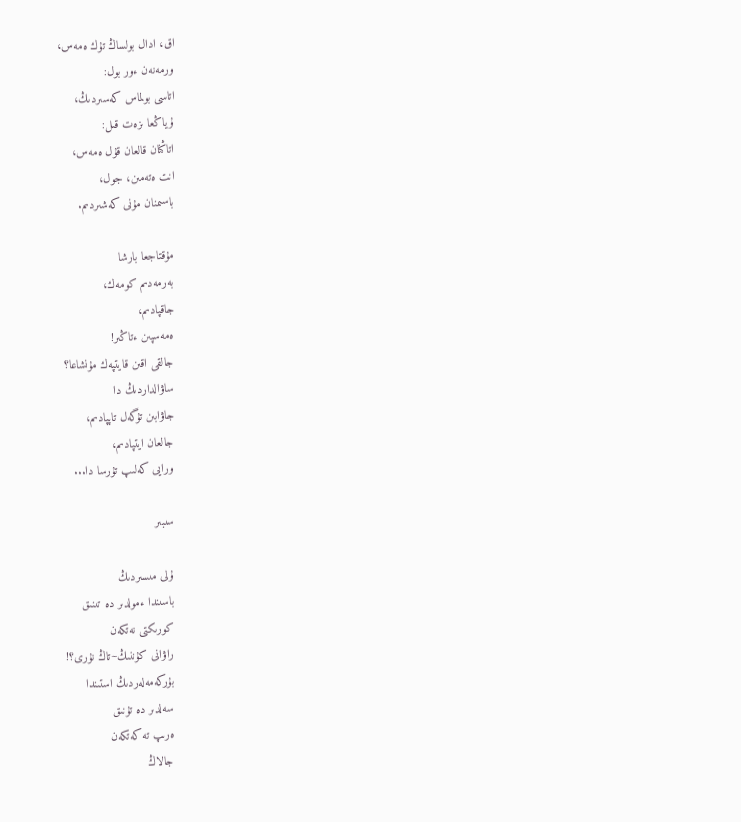اق، ادال بولساڭ تۇك ەمەس،
ورمەنەن ءور بول:
اتاسى بولماس كەسىردىڭ،
ۇياڭعا ىزەت قىل:
اتاڭنان قالعان قۇل ەمەس،
انت ەتەمىن، جول،
باسىمنان مۇنى كەشىردىم.

مۇقتاجعا بارشا
بەرمەدىم كومەك،
جاقپادىم،
ەمەسپىن ءتاڭىر!
جالقى اقىن قايتپەك مۇنشاعا؟
ساۋالداردىڭ دا
جاۋابىن تۇگەل تاپپادىم،
جالعان ايتپادىم،
ورايى كەلىپ تۇرسا دا...

سىبىر

ۇلى مىسىردىڭ
باسىندا ءمولدىر دە تىنىق
كورىكتى نەتكەن
راۋانى كۇننىڭ~تاڭ نۇرى؟!
بۇركەمەلەردىڭ استىندا
سەلدىر دە تۇنىق
ەرىپ تە كەتكەن
جالاڭ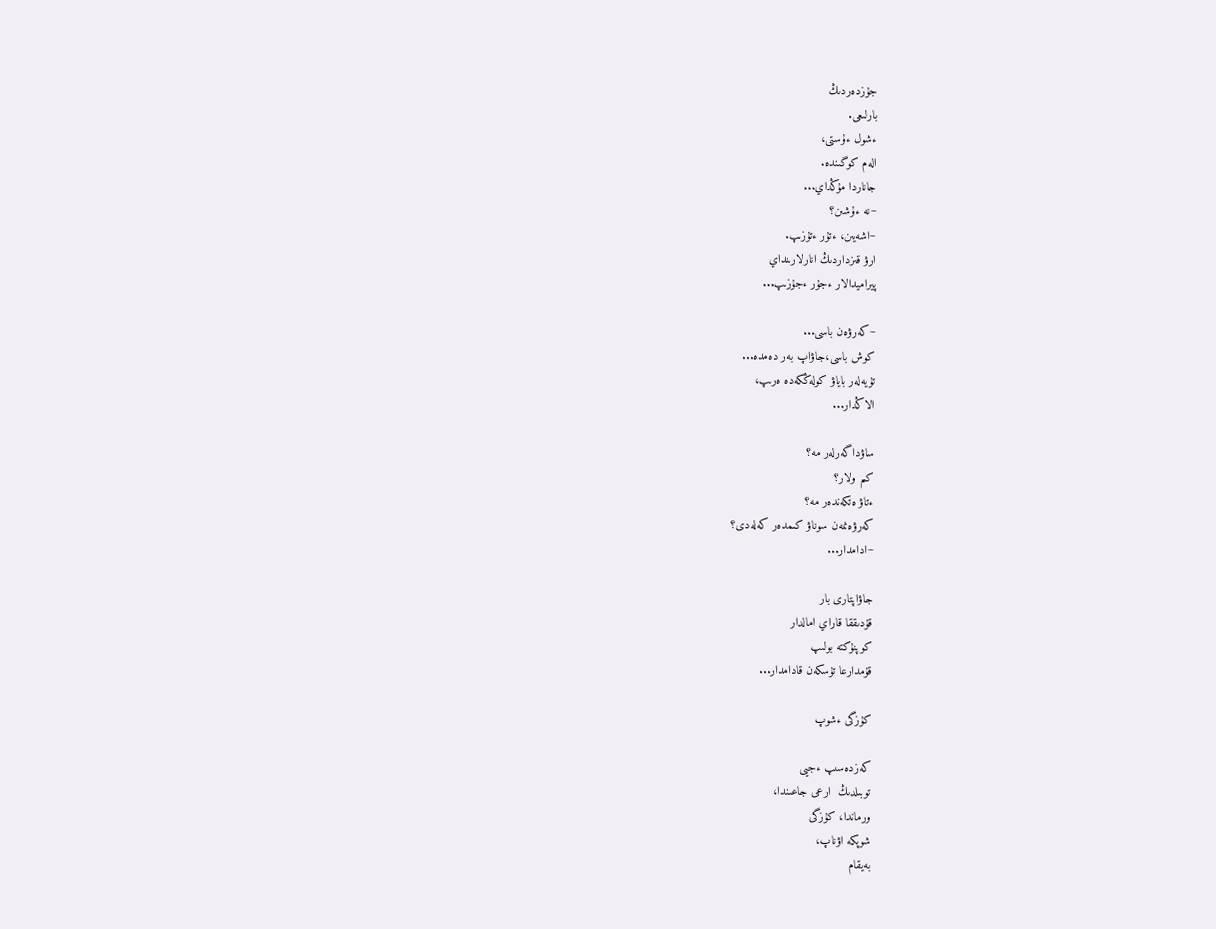جۇزدەردىڭ
بارلىعى.
ءشول ءۇستى،
الەم كوگىندە.
جاناردا مۇڭداي...
~نە ءۇشىن؟
~اشەيىن، ءتۇر ءتۇزىپ.
ارۋ قىزداردىڭ انارلارىنداي
پيراميدالار ءجۇر ءجۇزىپ...

~كەرۋەن باسى...
كوش باسى،جاۋاپ بەر دەمدە...
تۇيەلەر باياۋ كولەڭكەدە ەرىپ،
الاڭدار...

ساۋداگەرلەر مە؟
كىم ولار؟
ءتاۋ ەتكەندەر مە؟
كەرۋەنمەن سوناۋ كىمدەر كەلەدى؟
~ادامدار...

جاۋاپتارى بار
قۇدىققا قاراي امالدار
كوپنۇكتە بولىپ
قۇمدارعا تۇسكەن قادامدار...

كۇزگى ءشوپ

كەزدەسىپ ءجيى
توبىلدىڭ  ارعى جاعىندا،
ورماندا، كۇزگى
شوپكە اۋناپ،
بەيقام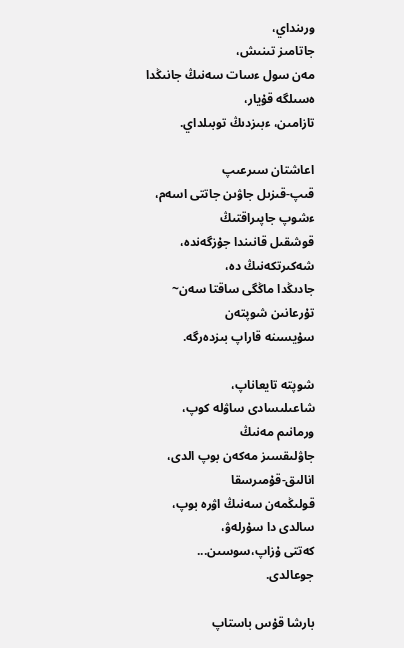ورىنداي،
جاتامىز تىنىش،
مەن سول ءسات سەنىڭ جانىڭدا
ەسىلگە قۇيار،
تازامىن، ءبىزدىڭ توبىلداي.

اعاشتان سىرعىپ
قىپ-قىزىل جاۋىن جاتتى اسەم،
ءشوپ جاپىراقتىڭ
قوشقىل قانىندا جۇزگەندە،
شەكىرتكەنىڭ دە،
جادىڭدا ماڭگى ساقتا سەن~
تۇرعانىن شوپتەن
سۇيسىنە قاراپ بىزدەرگە.

شوپتە تايعاناپ،
شاعىلىسادى ساۋلە كوپ،
ورمانىم مەنىڭ
جاۋلىقسىز مەكەن بوپ الدى،
انالىق-قۇمىرسقا
قولىڭمەن سەنىڭ اۋرە بوپ،
سالدى دا سۇرلەۋ،
كەتتى ۇزاپ،سوسىن...
جوعالدى.

بارشا قۇس باستاپ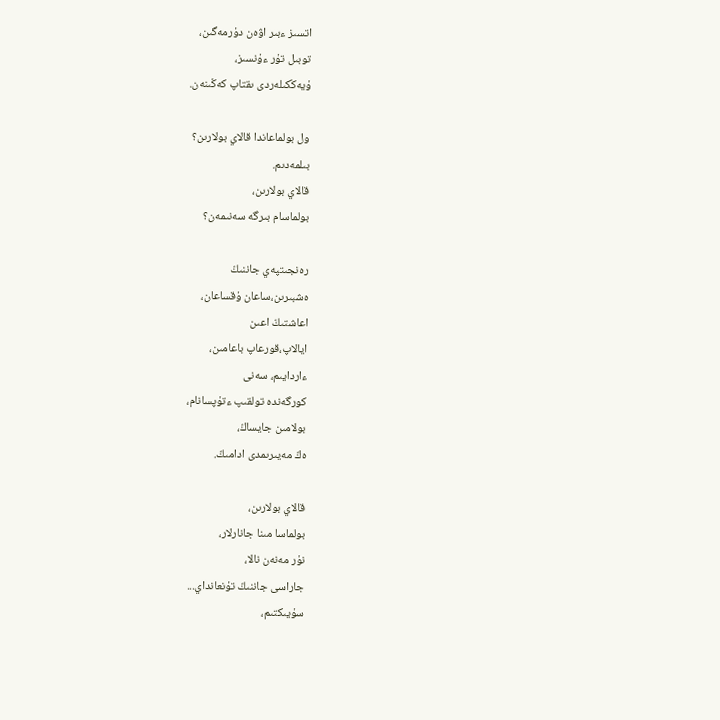اتسىز ءبىر اۋەن دۇرمەگىن،
توبىل تۇر ءۇنسىز،
ۇيەڭكىلەردى ىقتاپ كەڭىنەن.

ول بولماعاندا قالاي بولارىن؟
بىلمەدىم.
قالاي بولارىن،
بولماسام بىرگە سەنىمەن؟

رەنجىتپەي جاننىڭ
ەشبىرىن،ساعان ۇقساعان،
اعاشتىڭ اعىن
ايالاپ،قورعاپ باعامىن،
ءاردايىم، سەنى
كورگەندە تولقىپ ءتۇپسانام،
بولامىن جايساڭ،
ەڭ مەيىرىمدى ادامىڭ.

قالاي بولارىن،
بولماسا مىنا جانارلار،
نۇر مەنەن نالا،
جاراسى جاننىڭ تۇنعانداي...
سۇيىكتىم،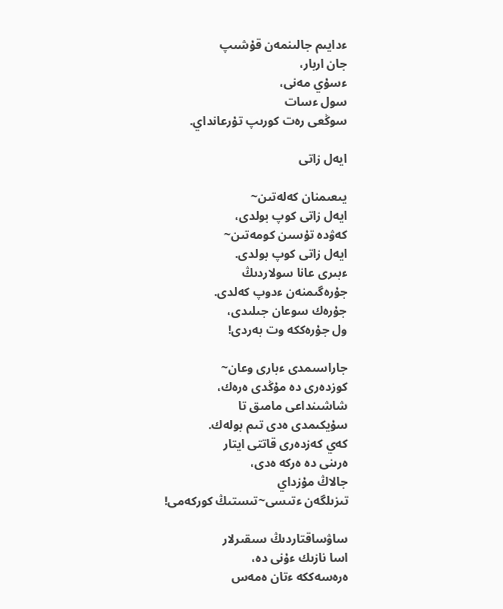ءدايىم جالىنمەن قۇشىپ
جان اربار،
ءسۇي مەنى،
سول ءسات
سوڭعى رەت كورىپ تۇرعانداي.

ايەل زاتى

يىعىمنان كەلەتىن~
ايەل زاتى كوپ بولدى،
كەۋدە تۇسىن كومەتىن~
ايەل زاتى كوپ بولدى.
ءبىرى عانا سولاردىڭ
جۇرەگىمنەن ءدوپ كەلدى.
جۇرەك سوعان جىلىدى،
ول جۇرەككە وت بەردى!

جاراسىمدى ءبارى وعان~
كوزدەرى دە مۇڭدى ەرەك،
شاشىنداعى مامىق تا
سۇيكىمدى ەدى تىم بولەك.
كەي كەزدەرى قاتتى ايتار
ەرىنى دە ەركە ەدى،
جالاڭ مۇزداي
تىزىلگەن ءتىسى~تىستىڭ كوركەمى!

ساۋساقتاردىڭ سىقىرلار
اسا نازىك ءۇنى دە،
ەرەسەككە ءتان ەمەس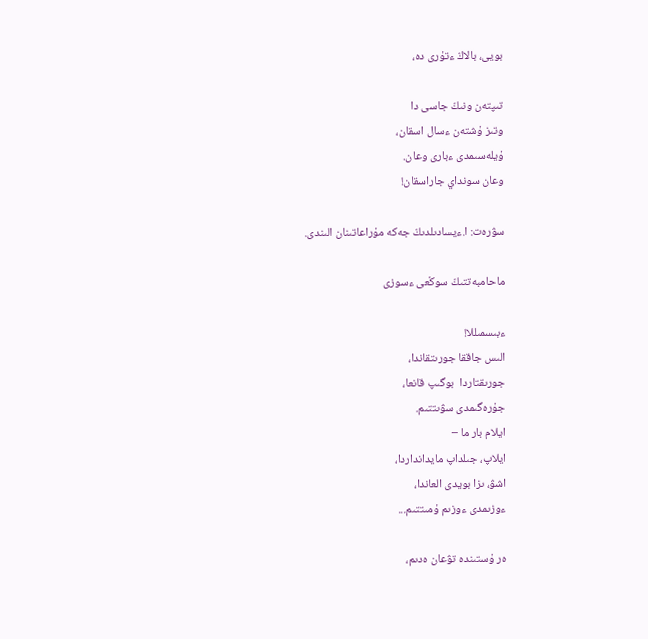بويى، بالاڭ ءتۇرى دە،

تىپتەن ونىڭ جاسى دا
وتىز ۇشتەن ءسال اسقان،
ۇيلەسىمدى ءبارى وعان.
وعان سونداي جاراسقان!

سۋرەت: ا.ءيسادىلدىڭ جەكە مۇراعاتىنان الىندى.

ماحامبەتتىڭ سوڭعى ءسوزى

ءبىسمىللا!
الىس جاققا جورىتقاندا،
جورىقتاردا  بوگىپ قانعا،
جۇرەگىمدى سۋىتتىم.
ايلام بار ما –
ايلاپ، جىلداپ مايدانداردا،
اشۋ، ىزا بويدى العاندا،
ءوزىمدى ءوزىم ۇمىتتىم...

ەر ۇستىندە تۋعان ەدىم،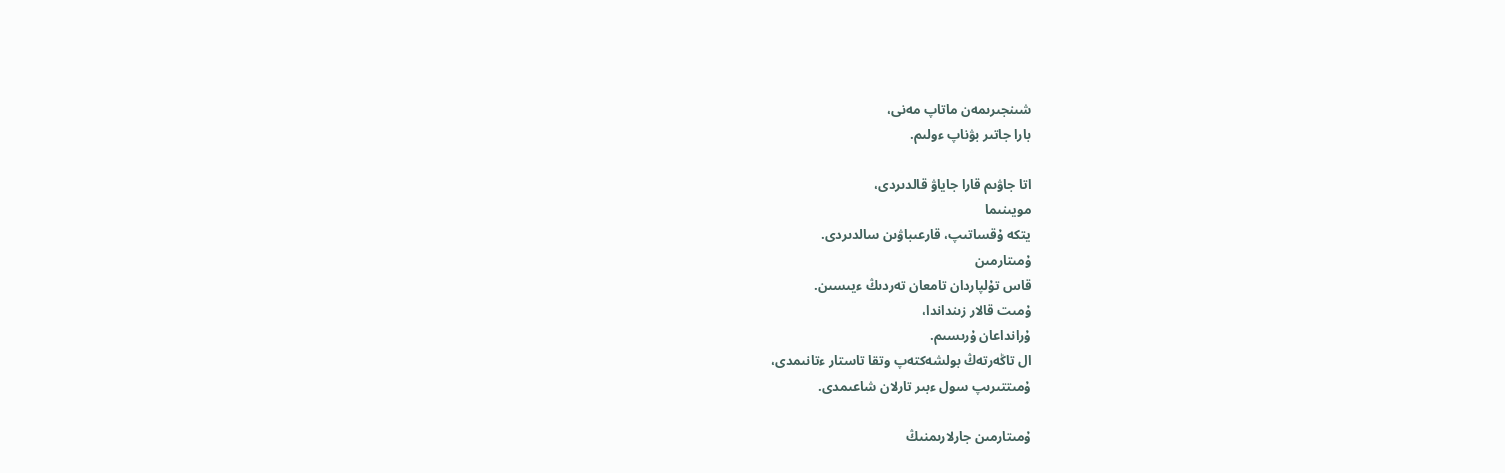شىنجىرىمەن ماتاپ مەنى،
بارا جاتىر بۋناپ ءولىم.

اتا جاۋىم قارا جاياۋ قالدىردى،
مويىنىما
يتكە ۇقساتىپ، قارعىباۋىن سالدىردى.
ۇمىتارمىن
قاس تۇلپاردان تامعان تەردىڭ ءيىسىن.
ۇمىت قالار زىنداندا،
ۇرانداعان ۇرىسىم.
ال تاڭەرتەڭ بولشەكتەپ وتقا تاستار ءتانىمدى،
ۇمىتتىرىپ سول ءبىر تارلان شاعىمدى.

ۇمىتارمىن جارلارىمنىڭ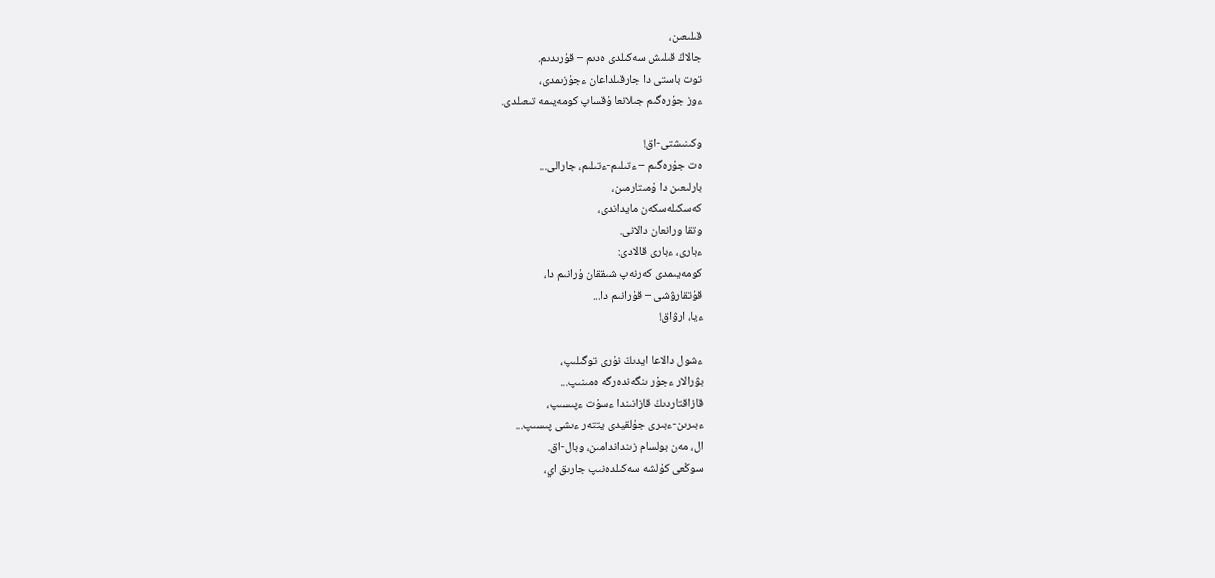قىلىعىن،
جالاڭ قىلىش سەكىلدى ەدىم – قۇرىدىم.
توت باستى دا جارقىلداعان ءجۇزىمدى،
ءوز جۇرەگىم جىلانعا ۇقساپ كومەيىمە تىعىلدى.

وكىنىشتى-اق!
ەت جۇرەگىم – ءتىلىم-ءتىلىم، جارالى...
بارلىعىن دا ۇمىتارمىن،
كەسكىلەسكەن مايداندى،
وتقا ورانعان دالانى.
ءبارى، ءبارى قالادى:
كومەيىمدى كەرنەپ شىققان ۇرانىم دا،
قۇتقارۋشى – قۇرانىم دا...
ءيا، ارۋاق!

ءشول دالاعا ايدىڭ نۇرى توگىلىپ،
بۋرالار ءجۇر ىنگەندەرگە ەمىنىپ...
قازاقتاردىڭ قازانىندا ءسۇت ءپىسىپ،
ءبىرىن-ءبىرى جۇلقيدى يتتەر ءىشى پىسىپ...
ال، مەن بولسام زىنداندامىن، وبال-اق.
سوڭعى كۇلشە سەكىلدەنىپ جارىق اي،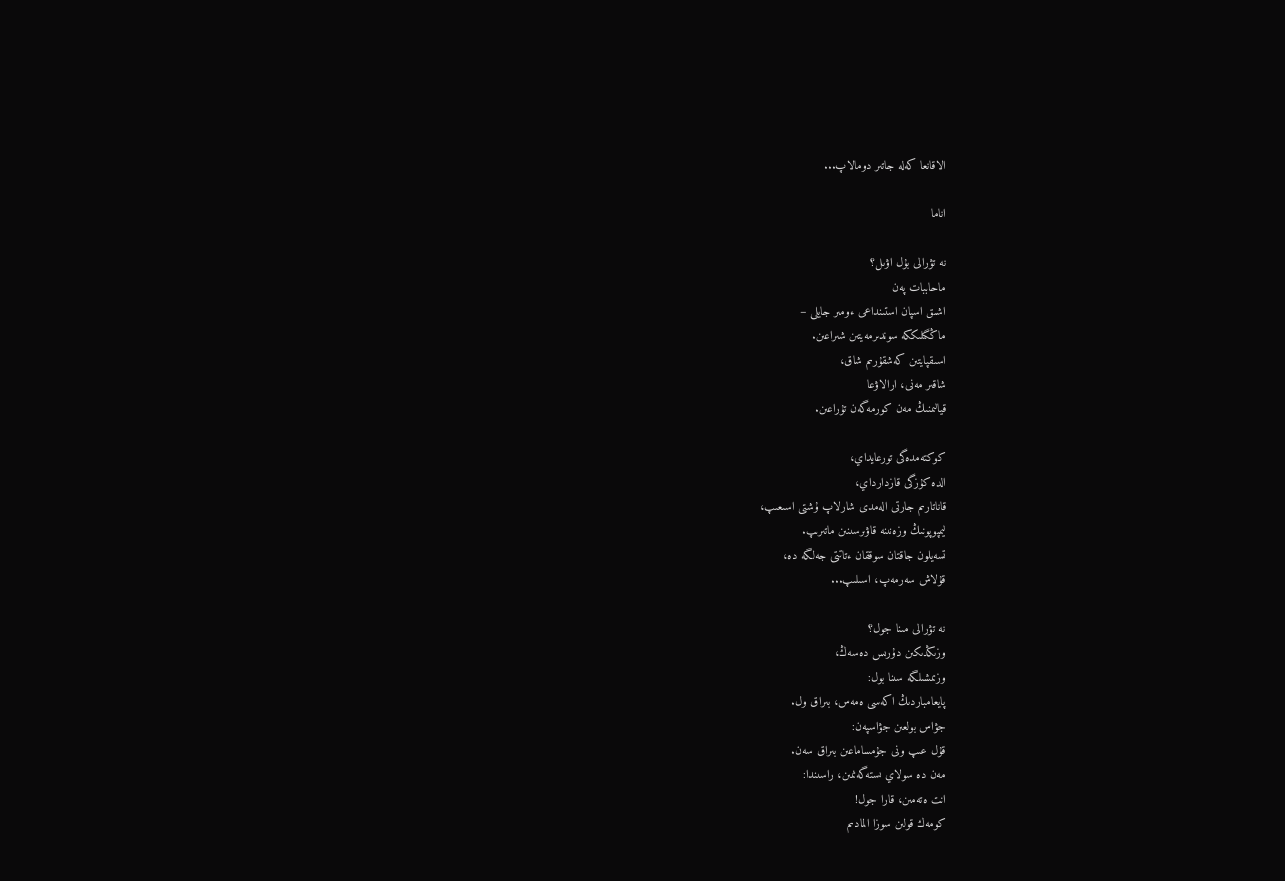الاقانعا كەلە جاتىر دومالاپ...

اناما

نە تۋرالى بۇل اۋىل؟
ماحاببات پەن
اشىق اسپان استىنداعى ءومىر جايلى –
ماڭگىلىككە سوندىرمەيتىن شىراعىن.
اسىقپايتىن كەشقۇرىم شاق،
شاقىر مەنى، ارالاۋعا
قيالىمنىڭ مەن كورمەگەن تۇراعىن.

كوكتەمدەگى تورعايداي،
الدە كۇزگى قازدارداي،
قاناتارىم جارتى الەمدى شارلاپ ۇشتى اسىعىپ،
ليمپوپونىڭ وزەنىنە قاۋىرسىنىن ماتىرىپ.
تسەيلون جاقتان سوققان ءتاتتى جەلگە دە،
قۇلاش سەرمەپ، اسىلىپ...

نە تۋرالى مىنا جول؟
وزىڭدىكىن دۇرىس دەسەڭ،
وزىمشىلگە سىنا بول:
پايعامباردىڭ اكەسى ەمەس، بىراق ول.
جۋاس بولعىن جۋاسپەن:
قۇل عىپ ونى جۇمساماعىن بىراق سەن.
مەن دە سولاي ىستەگەنمىن، راسىندا:
انت ەتەمىن، قارا جول!
كومەك قولىن سوزا المادىم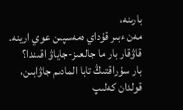بارىنە،
مەن ءبىر قۇداي ەمەسپىن عوي ارينە.
قاۋقار بار ما جالعىز-جاياۋ اقىندا؟
بار سۇراقتىڭ تابا المادىم جاۋابىن،
قولدان كەلىپ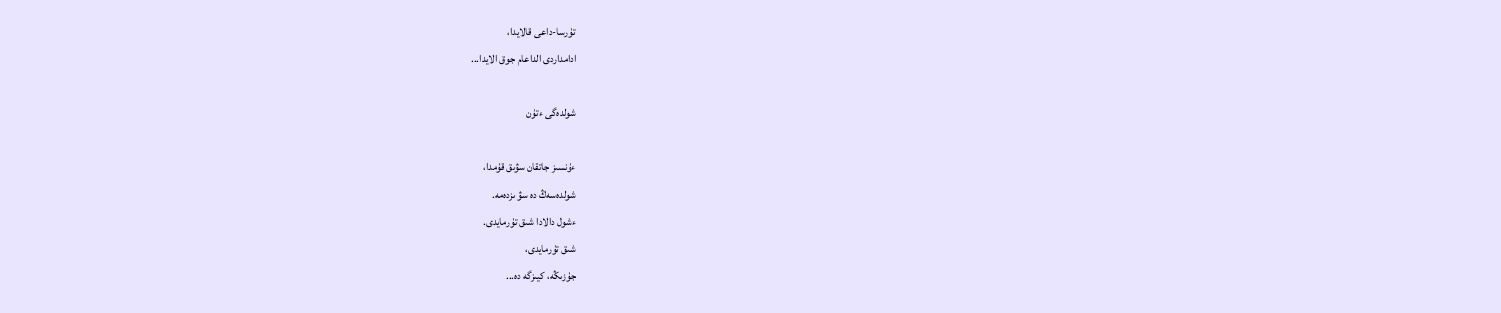تۇرسا-داعى قالايدا،
ادامداردى الداعام جوق الايدا...

شولدەگى ءتۇن

ءۇنسىز جاتقان سۋىق قۇمدا،
شولدەسەڭ دە سۋ ىزدەمە.
ءشول دالادا شىق تۇرمايدى.
شىق تۇرمايدى،
جۇزىڭە، كيىزگە دە...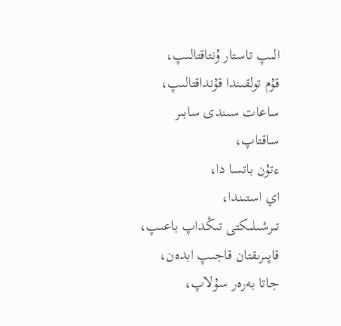الىپ تاستار ۇنتاقتالىپ،
قۇم تولقىندا قۇنداقتالىپ،
ساعات سىندى سابىر ساقتاپ،
ءتۇن باتسا دا،
اي استىندا،
تىرشىلىكتى تىڭداپ باعىپ،
قاپىرىقتان قاجىپ ابدەن،
جاتا بەرەر سۇلاپ،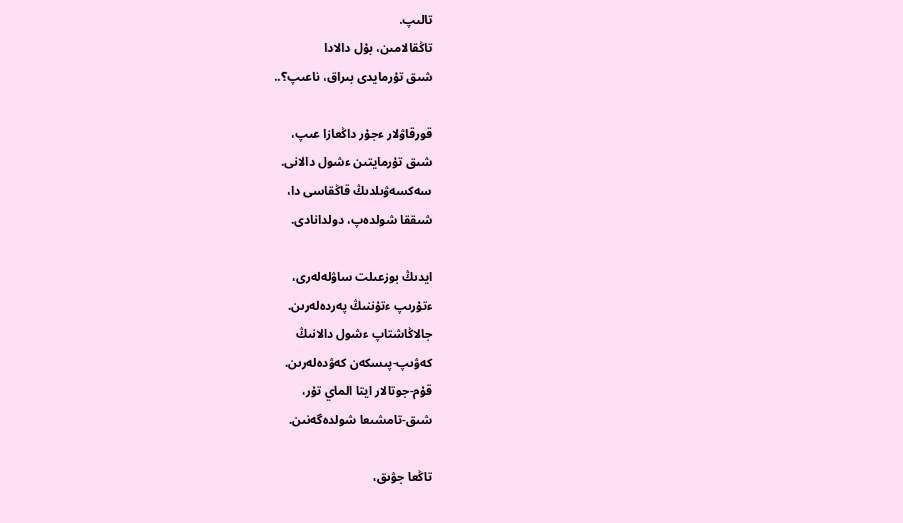تالىپ.
تاڭقالامىن، بۇل دالادا
شىق تۇرمايدى بىراق، ناعىپ؟..

قورقاۋلار ءجۇر داڭعازا عىپ،
شىق تۇرمايتىن ءشول دالانى.
سەكسەۋىلدىڭ قاڭقاسى دا،
شىققا شولدەپ، دولدانادى.

ايدىڭ بوزعىلت ساۋلەلەرى،
ءتۇرىپ ءتۇننىڭ پەردەلەرىن.
جالاڭاشتاپ ءشول دالانىڭ
كەۋىپ-پىسكەن كەۋدەلەرىن.
قۇم-جوتالار ايتا الماي تۇر،
شىق-تامشىعا شولدەگەنىن.

تاڭعا جۋىق،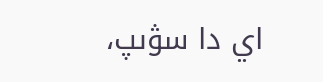اي دا سۋىپ،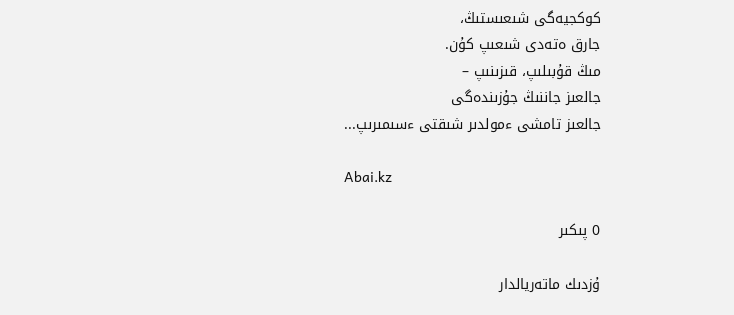كوكجيەگى شىعىستىڭ،
جارق ەتەدى شىعىپ كۇن.
مىڭ قۇبىلىپ، قىزىنىپ –
جالعىز جاننىڭ جۇزىندەگى
جالعىز تامشى ءمولدىر شىقتى ءسىمىرىپ...

Abai.kz

0 پىكىر

ۇزدىك ماتەريالدار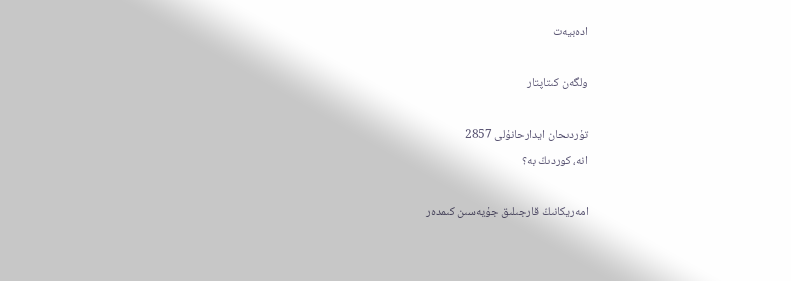ادەبيەت

ولگەن كىتاپتار

تۇردىحان ايدارحانۇلى 2857
انە، كوردىڭ بە؟

امەريكانىڭ قارجىلىق جۇيەسىن كىمدەر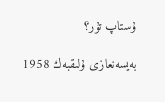ۇستاپ تۇر؟

بەيسەنعازى ۇلىقبەك 1958